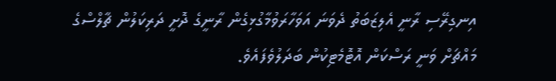އިނގިރޭސި ރާނީ އެލިޒަބަތު ދެވަނަ އަވަހާރަވުމާގުޅިގެން ރާނީގެ ދޮށީ ދަރިކަލުން ޗާލްސްގެ މައްޗަށް ވަނީ ރަސްކަން އޮޓޮމެޓިކުން ބަދަލުވެފައެވެ.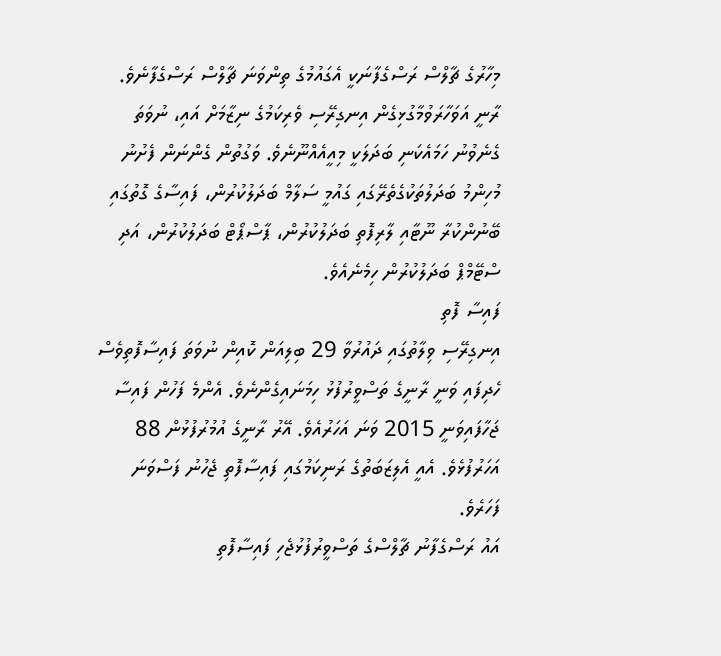މިހާރުގެ ޗާލްސް ރަސްގެފާނަކީ އެގައުމުގެ ތިންވަނަ ޗާލްސް ރަސްގެފާނެވެ.
ރާނީ އަވަހާރަވުމާގުޅިގެން އިނގިރޭސި ވެރިކަމުގެ ނިޒާމަށް އައި، ނުވަތަ ގެނެވުނު ހަމައެކަނި ބަދަލަކީ މިއީއެއްނޫނެވެ. ވަގުތުން ގެންނަން ފެށުނު މުހިންމު ބަދަލުތަކުގެތެރޭގައި ގައުމީ ސަލާމް ބަދަލުކުރުން، ފައިސާގެ ގޮތުގައި ބޭނުންކުރާ ނޫޓާއި ލާރިފޮތި ބަދަލުކުރުން، ޕާސްޕޯޓް ބަދަލުކުރުން، އަދި ސްޓޭމްޕް ބަދަލުކުރުން ހިމެނެއެވެ.
ފައިސާ ފޮތި
އިނގިރޭސި ވިލާތުގައި ދައުރުވާ 29 ބިލިއަން ކޮއިން ނުވަތަ ފައިސާފޮތިވެސް ހެދިފައި ވަނީ ރާނީގެ ތަސްވީރުފުޅު ހިމަނައިގެންނެވެ. އެންމެ ފަހުން ފައިސާ ޖަހާފައިވަނީ 2015 ވަނަ އަހަރުއެވެ. އޭރު ރާނީގެ އުމުރުފުޅުން 88 އަހަރުފުޅެވެ. އެއީ އެލިޒަބަތުގެ ރަނިކަމުގައި ފައިސާފޮތި ޖެހުނު ފަސްވަނަ ފަހަރެވެ.
އައު ރަސްގެފާނު ޗާލްސްގެ ތަސްވީރުފުޅުޖެހި ފައިސާފޮތި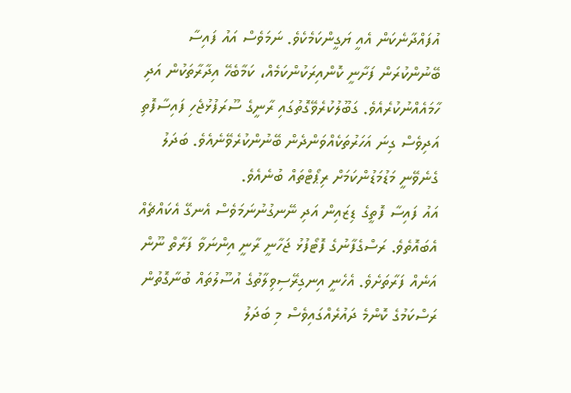އުފައްދާނެކަން އެއީ ޔަގީންކަމެކެވެ. ނަމަވެސް އައު ފައިސާ ބޭނުންކުރަން ފަށާނީ ކޮންއިރަކުންކަމެއް، ކަމާބެހޭ އިދާރާތަކުން އަދި ހާމައެއްނުކުރެއެވެ. ގަބޫލުކުރެވޭގޮތުގައި ރާނީގެ ސޫރަފުޅުޖެހި ފައިސާފޮތި އަދިވެސް ގިނަ އަހަރުތަކެއްވަންދެން ބޭނުންކުރެވޭނެއެވެ. ބަދަލު ގެނެވޭނީ މަޑުމަޑުންކަމަށް ރިޕޯޓްތައް ބުނެއެވެ.
އައު ފައިސާ ފޮތީގެ ޑިޒައިން އަދި ނޭނގުނުނަމަވެސް އެނގޭ އެކައްޗެއް އެބައޮތެވެ. ރަސްގެފާނުގެ ފޮޓޯފުޅު ޖަހާނީ ރާނީ އިންނަވާ ފަރާތް ނޫން އަނެއް ފަރާތަށެވެ. އެހެނީ އިނގިރޭސިވިލާތުގެ އުސޫލުތައް ބުނާގޮތުން ރަސްކަމުގެ ކޮންމެ ދައުރެއްގައިވެސް މި ބަދަލު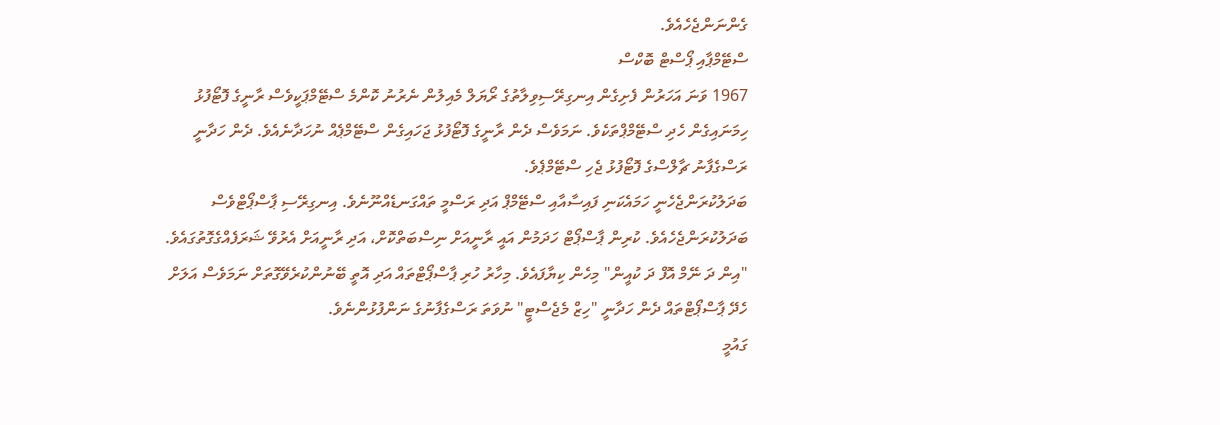ގެންނަންޖެހެއެވެ.
ސްޓޭމްޕާއި ޕޯސްޓް ބޮކްސް
1967 ވަނަ އަހަރުން ފެށިގެން އިނގިރޭސިވިލާތުގެ ރޯޔަލް މެއިލުން ނެރުނު ކޮންމެ ސްޓޭމްޕަކީވެސް ރާނީގެ ފޮޓޯފުޅު ހިމަނައިގެން ހެދި ސްޓޭމްޕްތަކެވެ. ނަމަވެސް ދެން ރާނީގެ ފޮޓޯފުޅު ޖަހައިގެން ސްޓޭމްޕެއް ނުހަދާނެއެވެ. ދެން ހަދާނީ ރަސްގެފާނު ޗާލްސްގެ ފޮޓޯފުޅު ޖެހި ސްޓޭމްޕެވެ.
ބަދަލުކުރަންޖެހެނީ ހަމައެކަނި ފައިސާއާއި ސްޓޭމްޕް އަދި ރަސްމީ ތައްގަނޑެއްނޫނެވެ. އިނގިރޭސި ޕާސްޕޯޓްވެސް ބަދަލުކުރަންޖެހެއެވެ. ކުރިން ޕާސްޕޯޓް ހަދަމުން އައީ ރާނީއަށް ނިސްބަތްކޮށް، އަދި ރާނީއަށް އެރުވޭ ޝަރަފެއްގެގޮތުގައެވެ. "އިން ދަ ނޭމް އޮފް ދަ ކުއީން" މިހެން ކިޔާފައެވެ. މިހާރު ހުރި ޕާސްޕޯޓްތައް އަދި އޮތީ ބޭނުންކުރެވޭގޮތަށް ނަމަވެސް އަލަށް ހެދޭ ޕާސްޕޯޓްތައް ދެން ހަދާނީ "ހިޒް މެޖެސްޓީ" ނުވަތަ ރަސްގެފާނުގެ ނަންފުޅުންނެވެ.
ގައުމީ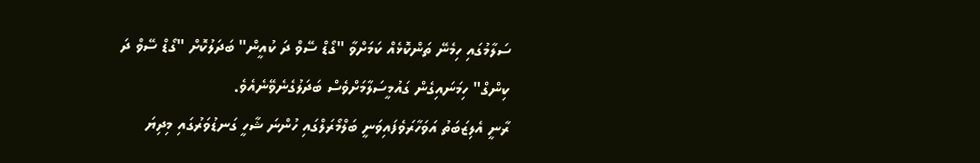ސަލާމުގައި ހިމެނޭ ތަންކޮޅެއް ކަމަށްވާ "ގޯޑް ސޭވް ދަ ކުއީން" ބަދަލުކޮށް "ގޯޑް ސޭވް ދަ ކިންގް" ހިމަނައިގެން ގައުމީސަލާމަށްވެސް ބަދަލުގެނެވޭނެއެވެ.
ރާނީ އެލިޒަބަތު އަވަހާރަވެފައިވަނީ ބަލްމޯރަލްގައި ހުންނަ ޝާހީ ގަނޑުވަރުގައި މިދިޔަ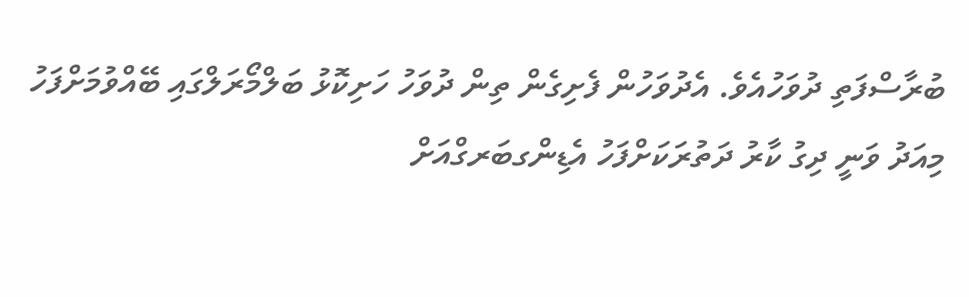ބުރާސްފަތި ދުވަހުއެވެ. އެދުވަހުން ފެށިގެން ތިން ދުވަހު ހަށިކޮޅު ބަލްމޯރަލްގައި ބޭއްވުމަށްފަހު މިއަދު ވަނީ ދިގު ކާރު ދަތުރަކަށްފަހު އެޑިންގބަރގްއަށް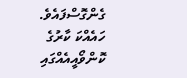ގެންގޮސްފައެވެ. ހައެއްކަ ކާރުގެ ކޮންވޯއީއެއްގައި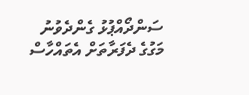ސަންދޯއްޕުޅު ގެންދެވުނު މަގުގެ ދެފަރާތަށް އެތައްހާސް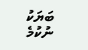ބަޔަކު ނުކުމެ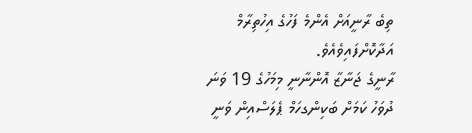ތިބެ ރާނީއަށް އެންމެ ފަހުގެ އިހުތިރާމް އަދާކޮށްފައިވެއެވެ.
ރާނީގެ ޖަނާޒާ އޮންނާނީ މިމަހުގެ 19 ވަނަ ދުވަހު ކަމަށް ބަކިންގހަމް ޕެލަސްއިން ވަނީ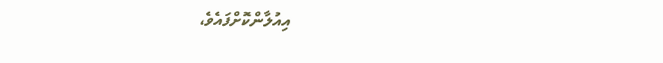އިއުލާންކޮށްފައެވެ،